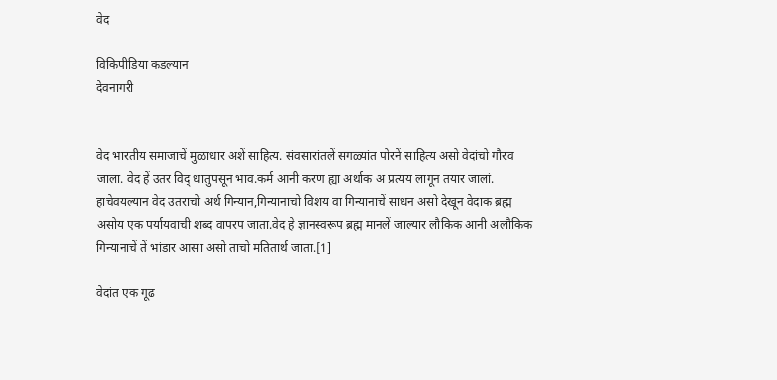वेद

विकिपीडिया कडल्यान
देवनागरी


वेद भारतीय समाजाचें मुळाधार अशें साहित्य. संवसारांतलें सगळ्यांत पोरनें साहित्य असो वेदांचो गौरव जाला. वेद हें उतर विद् धातुपसून भाव.कर्म आनी करण ह्या अर्थाक अ प्रत्यय लागून तयार जालां. हाचेवयल्यान वेद उतराचो अर्थ गिन्यान,गिन्यानाचो विशय वा गिन्यानाचें साधन असो देखून वेदाक ब्रह्म असोय एक पर्यायवाची शब्द वापरप जाता.वेद हे ज्ञानस्वरूप ब्रह्म मानलें जाल्यार लौकिक आनी अलौकिक गिन्यानाचें तें भांडार आसा असो ताचो मतितार्थ जाता.[1]

वेदांत एक गूढ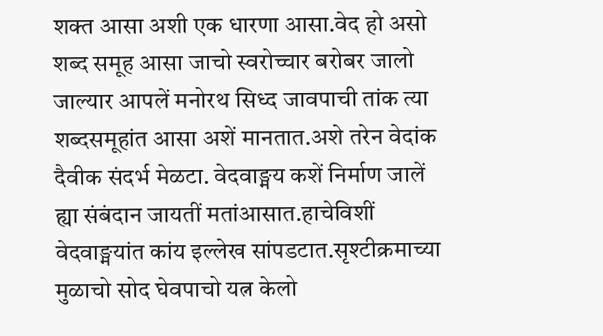शक्त आसा अशी एक धारणा आसा.वेद हो असो शब्द समूह आसा जाचो स्वरोच्चार बरोबर जालो जाल्यार आपलें मनोरथ सिध्द जावपाची तांक त्या शब्दसमूहांत आसा अशें मानतात.अशे तरेन वेदांक दैवीक संदर्भ मेळटा. वेदवाङ्मय कशें निर्माण जालें ह्या संबंदान जायतीं मतांआसात.हाचेविशीं वेदवाङ्मयांत कांय इल्लेख सांपडटात.सृश्टीक्रमाच्या मुळाचो सोद घेवपाचो यत्न केलो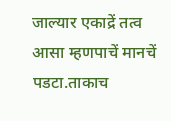जाल्यार एकाद्रें तत्व आसा म्हणपाचें मानचें पडटा.ताकाच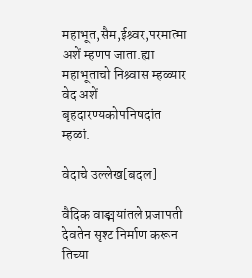महाभूत,सैम,ईश्र्वर,परमात्मा अशें म्हणप जाता.ह्या महाभूताचो निश्र्वास म्हळ्यार वेद अशें बृहदारण्यकोपनिषदांत म्हळां.

वेदाचे उल्लेख[बदल]

वैदिक वाङ्मयांतले प्रजापती देवतेन सृश्ट निर्माण करून तिच्या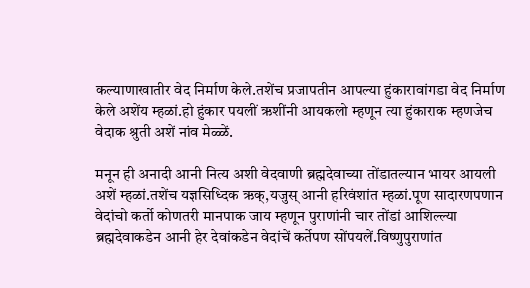कल्याणाखातीर वेद निर्माण केले.तशेंच प्रजापतीन आपल्या हुंकारावांगडा वेद निर्माण केले अशेंय म्हळां.हो हुंकार पयलीं ऋशींनी आयकलो म्हणून त्या हुंकाराक म्हणजेच वेदाक श्रुती अशें नांव मेळ्ळें.

मनून ही अनादी आनी नित्य अशी वेदवाणी ब्रह्मदेवाच्या तोंडातल्यान भायर आयली अशें म्हळां.तशेंच यज्ञसिध्दिक ऋक्,यजुस् आनी हरिवंशांत म्हळां.पूण सादारणपणान वेदांचो कर्तो कोणतरी मानपाक जाय म्हणून पुराणांनी चार तोंडां आशिल्ल्या ब्रह्मदेवाकडेन आनी हेर देवांकडेन वेदांचें कर्तेपण सोंपयलें.विष्णुपुराणांत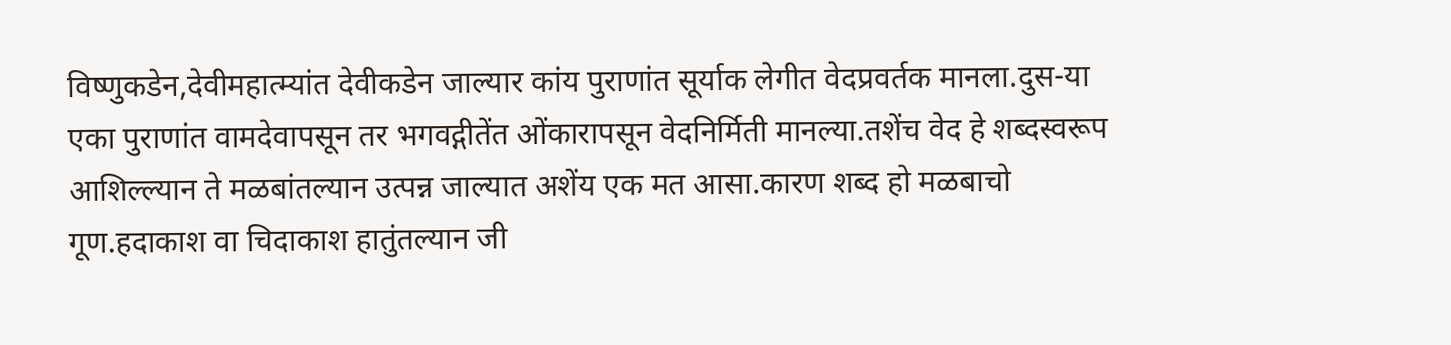विष्णुकडेन,देवीमहात्म्यांत देवीकडेन जाल्यार कांय पुराणांत सूर्याक लेगीत वेदप्रवर्तक मानला.दुस-या एका पुराणांत वामदेवापसून तर भगवद्गीतेंत ओंकारापसून वेदनिर्मिती मानल्या.तशेंच वेद हे शब्दस्वरूप आशिल्ल्यान ते मळबांतल्यान उत्पन्न जाल्यात अशेंय एक मत आसा.कारण शब्द हो मळबाचो गूण.हदाकाश वा चिदाकाश हातुंतल्यान जी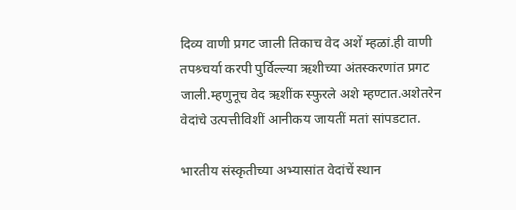दिव्य वाणी प्रगट जाली तिकाच वेद अशें म्हळां.ही वाणी तपश्र्चर्या करपी पुर्विल्ल्या ऋशीच्या अंतस्करणांत प्रगट जाली.म्हणुनूच वेद ऋशींक स्फुरले अशे म्हण्टात.अशेतरेन वेदांचे उत्पत्तीविशीं आनीकय जायतीं मतां सांपडटात.

भारतीय संस्कृतीच्या अभ्यासांत वेदांचें स्थान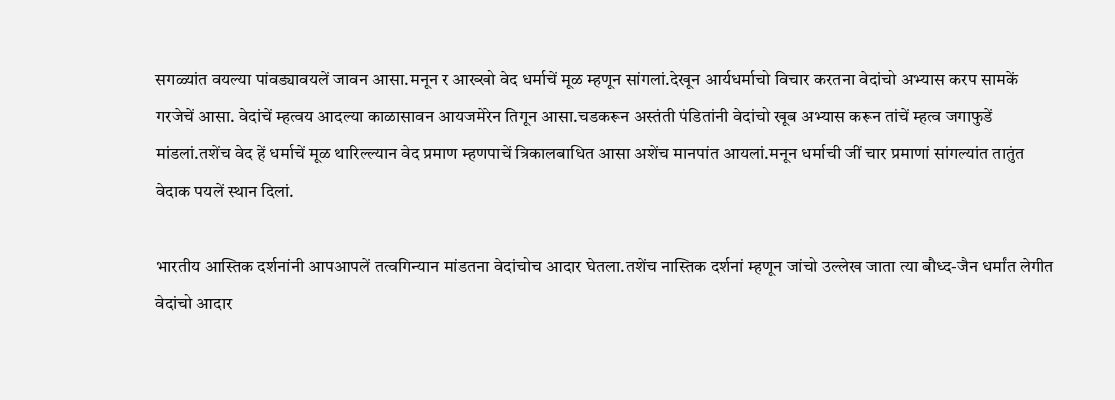सगळ्यांत वयल्या पांवड्यावयलें जावन आसा.मनून र आख्खो वेद धर्माचें मूळ म्हणून सांगलां.देखून आर्यधर्माचो विचार करतना वेदांचो अभ्यास करप सामकें गरजेचें आसा. वेदांचें म्हत्वय आदल्या काळासावन आयजमेरेन तिगून आसा.चडकरून अस्तंती पंडितांनी वेदांचो खूब अभ्यास करून तांचें म्हत्व जगाफुडें मांडलां.तशेंच वेद हें धर्माचें मूळ थारिल्ल्यान वेद प्रमाण म्हणपाचें त्रिकालबाधित आसा अशेंच मानपांत आयलां.मनून धर्माची जीं चार प्रमाणां सांगल्यांत तातुंत वेदाक पयलें स्थान दिलां.

भारतीय आस्तिक दर्शनांनी आपआपलें तत्वगिन्यान मांडतना वेदांचोच आदार घेतला.तशेंच नास्तिक दर्शनां म्हणून जांचो उल्लेख जाता त्या बौध्द-जैन धर्मांत लेगीत वेदांचो आदार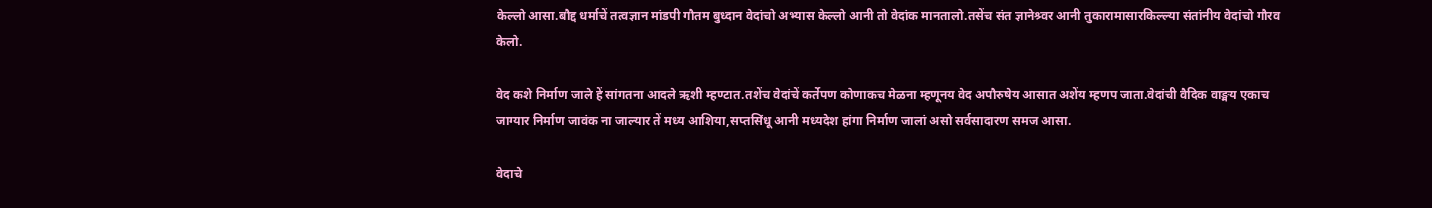केल्लो आसा.बौद्द धर्माचें तत्वज्ञान मांडपी गौतम बुध्दान वेदांचो अभ्यास केल्लो आनी तो वेदांक मानतालो.तसेंच संत ज्ञानेश्र्वर आनी तुकारामासारकिल्ल्या संतांनीय वेदांचो गौरव केलो.

वेद कशे निर्माण जाले हें सांगतना आदले ऋशी म्हण्टात.तशेंच वेदांचें कर्तेपण कोणाकच मेळना म्हणूनय वेद अपौरुषेय आसात अशेंय म्हणप जाता.वेदांची वैदिक वाङ्मय एकाच जाग्यार निर्माण जावंक ना जाल्यार तें मध्य आशिया,सप्तसिंधू आनी मध्यदेश हांगा निर्माण जालां असो सर्वसादारण समज आसा.

वेदाचे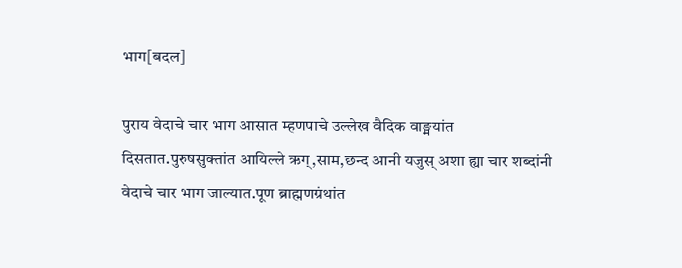भाग[बदल]

पुराय वेदाचे चार भाग आसात म्हणपाचे उल्लेख वैदिक वाङ्मयांत दिसतात.पुरुषसुक्तांत आयिल्ले ऋग्,साम,छन्द आनी यजुस् अशा ह्या चार शब्दांनी वेदाचे चार भाग जाल्यात.पूण ब्राह्मणग्रंथांत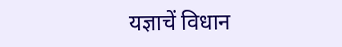यज्ञाचें विधान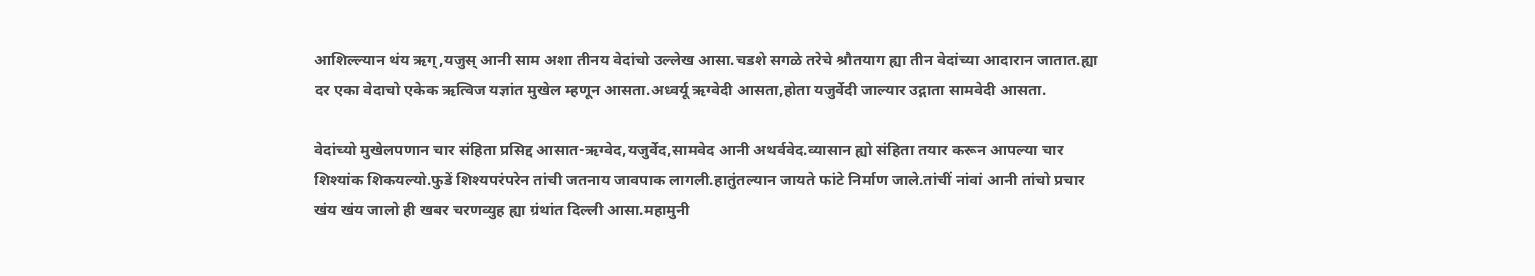आशिल्ल्यान थंय ऋग्,यजुस् आनी साम अशा तीनय वेदांचो उल्लेख आसा.चडशे सगळे तरेचे श्रौतयाग ह्या तीन वेदांच्या आदारान जातात.ह्या दर एका वेदाचो एकेक ऋत्विज यज्ञांत मुखेल म्हणून आसता.अध्वर्यू ऋग्वेदी आसता,होता यजुर्वेदी जाल्यार उद्गाता सामवेदी आसता.

वेदांच्यो मुखेलपणान चार संहिता प्रसिद्द आसात-ऋग्वेद,यजुर्वेद,सामवेद आनी अथर्ववेद.व्यासान ह्यो संहिता तयार करून आपल्या चार शिश्यांक शिकयल्यो.फुडें शिश्यपरंपरेन तांची जतनाय जावपाक लागली.हातुंतल्यान जायते फांटे निर्माण जाले.तांचीं नांवां आनी तांचो प्रचार खंय खंय जालो ही खबर चरणव्युह ह्या ग्रंथांत दिल्ली आसा.महामुनी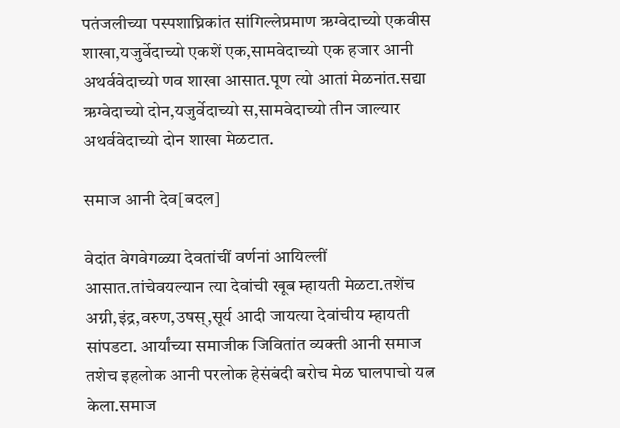पतंजलीच्या पस्पशाघ्निकांत सांगिल्लेप्रमाण ऋग्वेदाच्यो एकवीस शाखा,यजुर्वेदाच्यो एकशें एक,सामवेदाच्यो एक हजार आनी अथर्ववेदाच्यो णव शाखा आसात.पूण त्यो आतां मेळनांत.सद्या ऋग्वेदाच्यो दोन,यजुर्वेदाच्यो स,सामवेदाच्यो तीन जाल्यार अथर्ववेदाच्यो दोन शाखा मेळटात.

समाज आनी देव[बदल]

वेदांत वेगवेगळ्या देवतांचीं वर्णनां आयिल्लीं आसात.तांचेवयल्यान त्या देवांची खूब म्हायती मेळटा.तशेंच अग्नी,इंद्र,वरुण,उषस्,सूर्य आदी जायत्या देवांचीय म्हायती सांपडटा. आर्यांच्या समाजीक जिवितांत व्यक्ती आनी समाज तशेच इहलोक आनी परलोक हेसंबंदी बरोच मेळ घालपाचो यत्न केला.समाज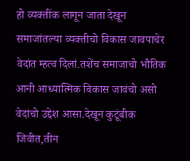हो व्यक्तींक लागून जाता देखून समाजांतल्या व्यक्तीचो विकास जावपाचेर वेदांत म्हत्व दिलां.तशेंच समाजाचो भौतिक आनी आध्यात्मिक विकास जावंचो असो वेदांचो उद्देश आसा.देखून कुटूंबीक जिवीत,तीन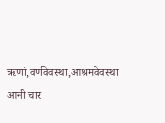ऋणां,वर्णवेवस्था,आश्रमवेवस्था आनी चार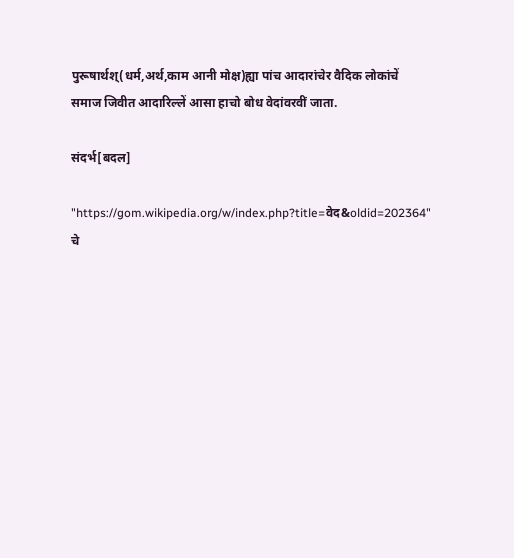पुरूषार्थश्(धर्म,अर्थ,काम आनी मोक्ष)ह्या पांच आदारांचेर वैदिक लोकांचें समाज जिवीत आदारिल्लें आसा हाचो बोध वेदांवरवीं जाता.

संदर्भ[बदल]

"https://gom.wikipedia.org/w/index.php?title=वेद&oldid=202364" चे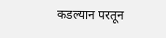कडल्यान परतून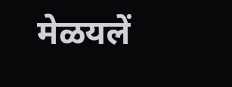मेळयलें